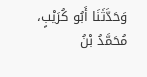وَحَدَّثَنَا أَبُو كُرَيْبٍ، مُحَمَّدُ بْنُ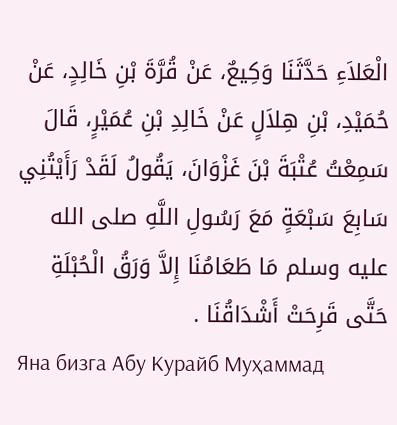الْعَلاَءِ حَدَّثَنَا وَكِيعٌ، عَنْ قُرَّةَ بْنِ خَالِدٍ، عَنْ حُمَيْدِ، بْنِ هِلاَلٍ عَنْ خَالِدِ بْنِ عُمَيْرٍ، قَالَ سَمِعْتُ عُتْبَةَ بْنَ غَزْوَانَ، يَقُولُ لَقَدْ رَأَيْتُنِي سَابِعَ سَبْعَةٍ مَعَ رَسُولِ اللَّهِ صلى الله عليه وسلم مَا طَعَامُنَا إِلاَّ وَرَقُ الْحُبْلَةِ حَتَّى قَرِحَتْ أَشْدَاقُنَا .
Яна бизга Абу Курайб Муҳаммад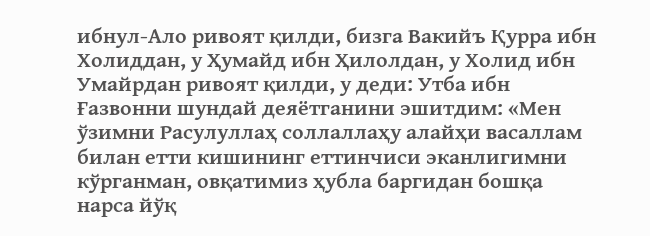ибнул-Ало ривоят қилди, бизга Вакийъ Қурра ибн Холиддан, у Ҳумайд ибн Ҳилолдан, у Холид ибн Умайрдан ривоят қилди, у деди: Утба ибн Ғазвонни шундай деяётганини эшитдим: «Мен ўзимни Расулуллаҳ соллаллаҳу алайҳи васаллам билан етти кишининг еттинчиси эканлигимни кўрганман, овқатимиз ҳубла баргидан бошқа нарса йўқ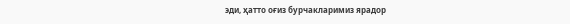эди, ҳатто оғиз бурчакларимиз ярадор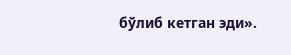бўлиб кетган эди».